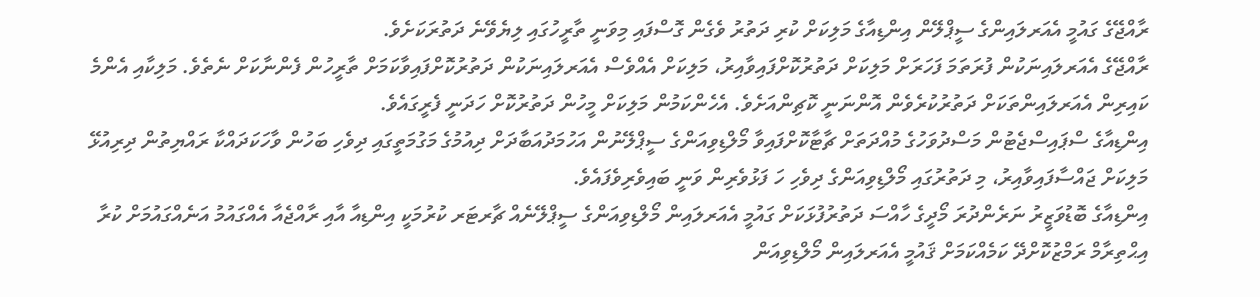ރާއްޖޭގެ ގައުމީ އެއަރލައިންގެ ސީޕްލޭން އިންޑިއާގެ މަލިކަށް ކުރި ދަތުރު ވެގެން ގޮސްފައި މިވަނީ ތާރީހުގައި ލިޔެވޭނެ ދަތުރަކަށެވެ.
ރާއްޖޭގެ އެއަރލައިނަކުން ފުރަތަމަ ފަހަރަށް މަލިކަށް ދަތުރުކޮށްފައިވާއިރު، މަލިކަށް އެއްވެސް އެއަރލައިނަކުން ދަތުރުކޮށްފައިވާކަމަށް ތާރީހުން ފެންނާކަށް ނެތެވެ. މަލިކާއި އެންމެ ކައިރިން އެއަރލައިންތަކަށް ދަތުރުކުރެވެން އޮންނަނީ ކޮޗިންއަށެވެ. އެހެންކަމުން މަލިކަށް މީހުން ދަތުރުކޮށް ހަދަނީ ފެރީގައެވެ.
އިންޑިއާގެ ސްޕައިސްޖެޓުން މަސްދުވަހުގެ މުއްދަތަށް ޗާޓާކޮށްފައިވާ މޯލްޑިވިއަންގެ ސީޕްލޭނުން އަހުމަދުއަބާދަށް ދިއުމުގެ މަގުމަތީގައި ދިވެހި ބަހުން ވާހަކަދައްކާ ރައްޔިތުން ދިރިއުޅޭ މަލިކަށް ޖައްސާފައިވާއިރު، މި ދަތުރުގައި މޯލްޑިވިއަންގެ ދިވެހި ހަ ފަޅުވެރިން ވަނީ ބައިވެރިވެފައެވެ.
އިންޑިއާގެ ބޮޑުވަޒީރު ނަރެންދުރަ މޯދީގެ ހާއްސަ ދަތުރުފުޅަކަށް ގައުމީ އެއަރލައިން މޯލްޑިވިއަންގެ ސީޕްލޭނެއް ޗާރޓަރ ކުރުމަކީ އިންޑިއާ އާއި ރާއްޖެއާ އެއްގައުމު އަނެއްގައުމަށް ކުރާ އިޙްތިރާމް ރަމްޒުކޮށްދޭ ކަމެއްކަމަށް ޤައުމީ އެއަރލައިން މޯލްޑިވިއަން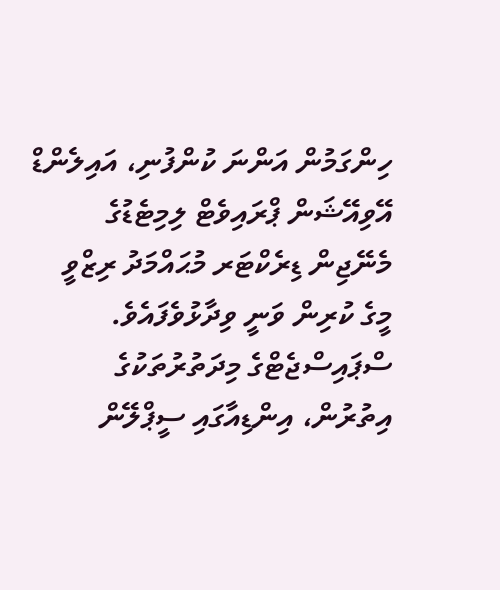ހިންގަމުން އަންނަ ކުންފުނި، އައިލެންޑް އޭވިއޭޝަން ޕްރައިވެޓް ލިމިޓެޑުގެ މެނޭޖިން ޑިރެކްޓަރ މުޙައްމަދު ރިޒްވީ މީގެ ކުރިން ވަނީ ވިދާޅުވެފައެވެ.
ސްޕައިސްޖެޓްގެ މިދަތުރުތަކުގެ އިތުރުން، އިންޑިއާގައި ސީޕްލޭން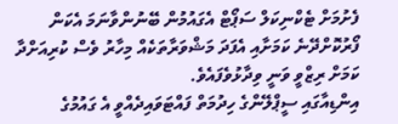ފެށުމަށް ޓެކްނިކަލް ސަޕޯޓް އެގައުމުން ބޭނުންވާނަމަ އެކަން ފޯރުކޮށްދޭނެ ކަމަށާއި އެފަދަ މަޝްވަރާތަކެއް މިހާރު ވެސް ކުރިއަށްދާ ކަމަށް ރިޒްވީ ވަނީ ވިދާޅުވެފައެވެ.
އިންޑިއާގައި ސީޕްލޭންގެ ހިދުމަތް ފައްޓަވައިދެއްވީ އެ ގައުމުގެ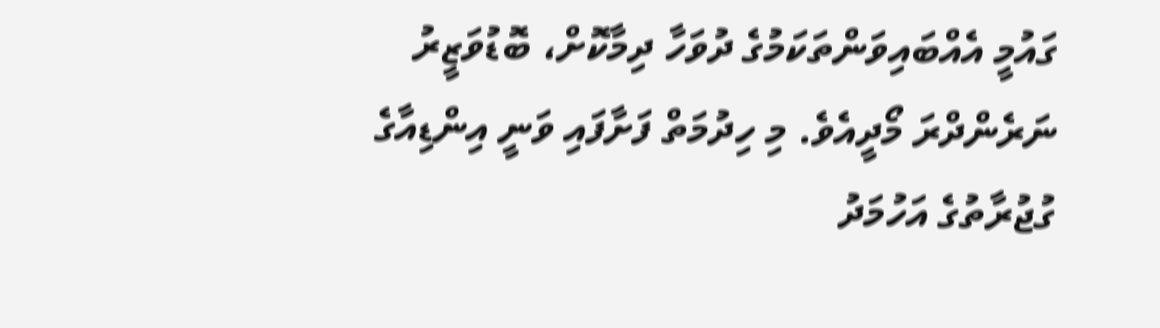ގައުމީ އެއްބައިވަންތަކަމުގެ ދުވަހާ ދިމާކޮށް، ބޮޑުވަޒީރު ނަރެންދްރަ މޯދީއެވެ. މި ހިދުމަތް ފަށާފައި ވަނީ އިންޑިއާގެ ގުޖުރާތުގެ އަހުމަދު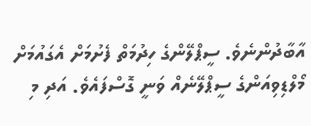އާބާދުންނެވެ. ސީޕްލޭންގެ ހިދުމަތް ފެށުމަށް އެގައުމަށް މޯލްޑިވިއަންގެ ސީޕްލޭނެއް ވަނީ ގޮސްފައެވެ. އަދި މި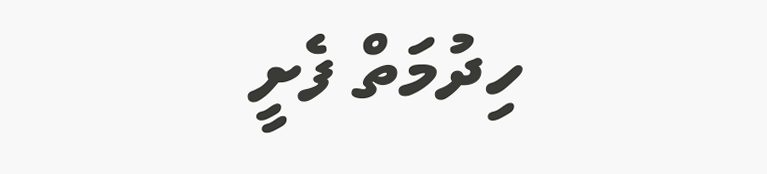ހިދުމަތް ފެށީ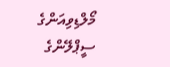މޯލްޑިވިއަންގެ ސީޕްލޭންގެ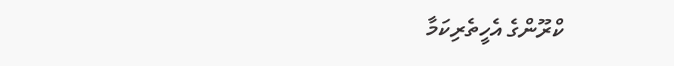ކްރޫންގެ އެހީތެރިކަމާ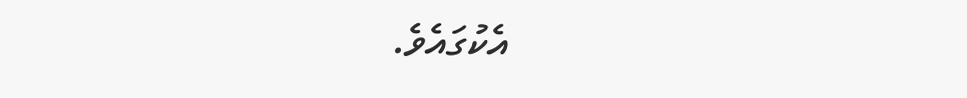އެކުގައެވެ.